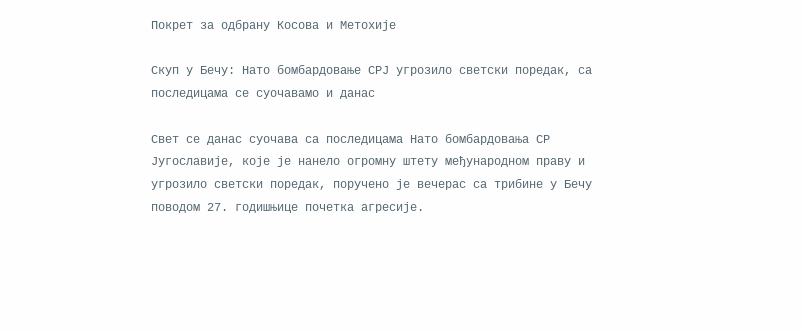Покрет за одбрану Косова и Метохије

Скуп у Бечу: Нато бомбардовање СРЈ угрозило светски поредак, са последицама се суочавамо и данас

Свет се данас суочава са последицама Нато бомбардовања СР Југославије, које је нанело огромну штету међународном праву и угрозило светски поредак, поручено је вечерас са трибине у Бечу поводом 27. годишњице почетка агресије.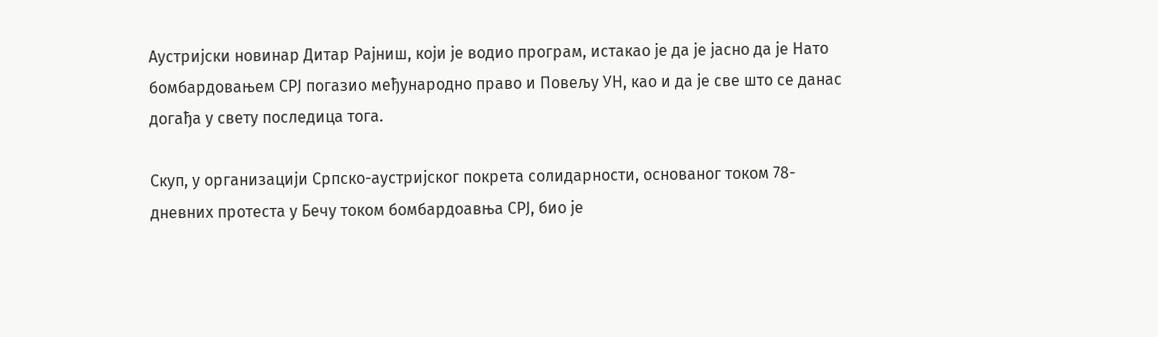Аустријски новинар Дитар Рајниш, који је водио програм, истакао је да је јасно да је Нато бомбардовањем СРЈ погазио међународно право и Повељу УН, као и да је све што се данас догађа у свету последица тога.

Скуп, у организацији Српско-аустријског покрета солидарности, основаног током 78-дневних протеста у Бечу током бомбардоавња СРЈ, био је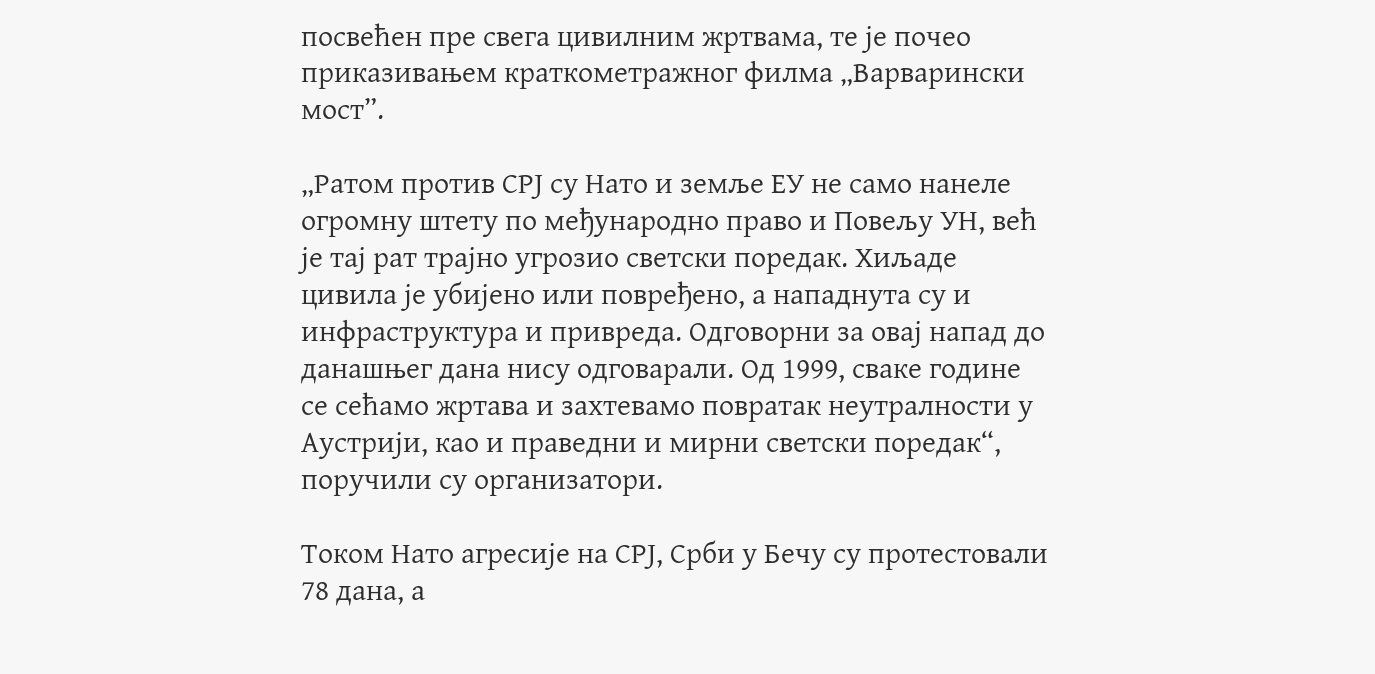посвећен пре свега цивилним жртвама, те је почео приказивањем краткометражног филма „Варварински мост”.

„Ратом против СРЈ су Нато и земље ЕУ не само нанеле огромну штету по међународно право и Повељу УН, већ је тај рат трајно угрозио светски поредак. Хиљаде цивила је убијено или повређено, а нападнута су и инфраструктура и привреда. Одговорни за овај напад до данашњег дана нису одговарали. Од 1999, сваке године се сећамо жртава и захтевамо повратак неутралности у Аустрији, као и праведни и мирни светски поредак“, поручили су организатори.

Током Нато агресије на СРЈ, Срби у Бечу су протестовали 78 дана, а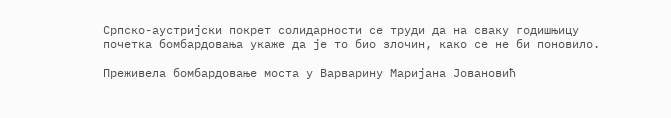Српско-аустријски покрет солидарности се труди да на сваку годишњицу почетка бомбардовања укаже да је то био злочин, како се не би поновило.

Преживела бомбардовање моста у Варварину Маријана Јовановић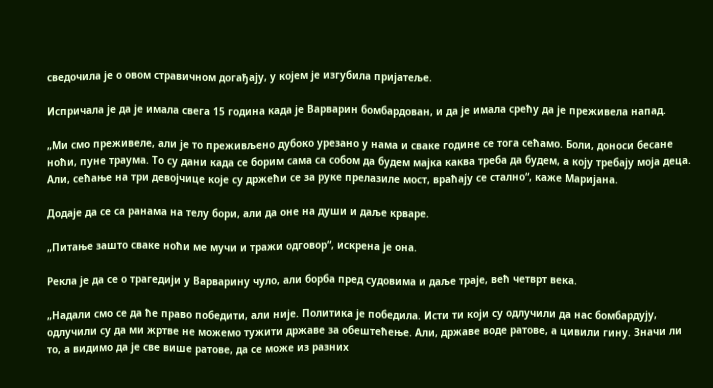сведочила је о овом стравичном догађају, у којем је изгубила пријатеље.

Испричала је да је имала свега 15 година када је Варварин бомбардован, и да је имала срећу да је преживела напад.

„Ми смо преживеле, али је то преживљено дубоко урезано у нама и сваке године се тога сећамо. Боли, доноси бесане ноћи, пуне траума. То су дани када се борим сама са собом да будем мајка каква треба да будем, а коју требају моја деца. Али, сећање на три девојчице које су држећи се за руке прелазиле мост, враћају се стално“, каже Маријана.

Додаје да се са ранама на телу бори, али да оне на души и даље крваре.

„Питање зашто сваке ноћи ме мучи и тражи одговор“, искрена је она.

Рекла је да се о трагедији у Варварину чуло, али борба пред судовима и даље траје, већ четврт века.

„Надали смо се да ће право победити, али није. Политика је победила. Исти ти који су одлучили да нас бомбардују, одлучили су да ми жртве не можемо тужити државе за обештећење. Али, државе воде ратове, а цивили гину. Значи ли то, а видимо да је све више ратове, да се може из разних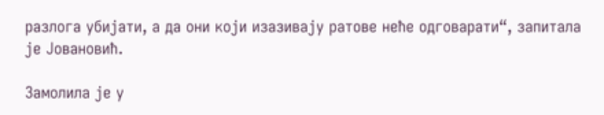разлога убијати, а да они који изазивају ратове неће одговарати“, запитала је Јовановић.

Замолила је у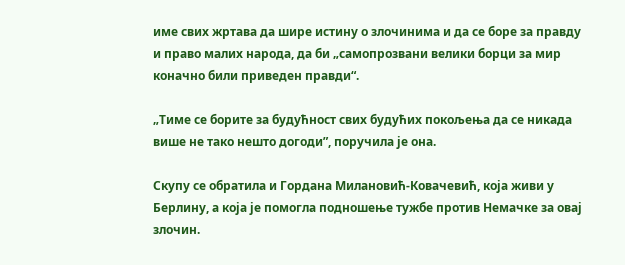име свих жртава да шире истину о злочинима и да се боре за правду и право малих народа, да би „самопрозвани велики борци за мир коначно били приведен правди“.

„Тиме се борите за будућност свих будућих покољења да се никада више не тако нешто догоди”, поручила је она.

Скупу се обратила и Гордана Милановић-Ковачевић, која живи у Берлину, а која је помогла подношење тужбе против Немачке за овај злочин.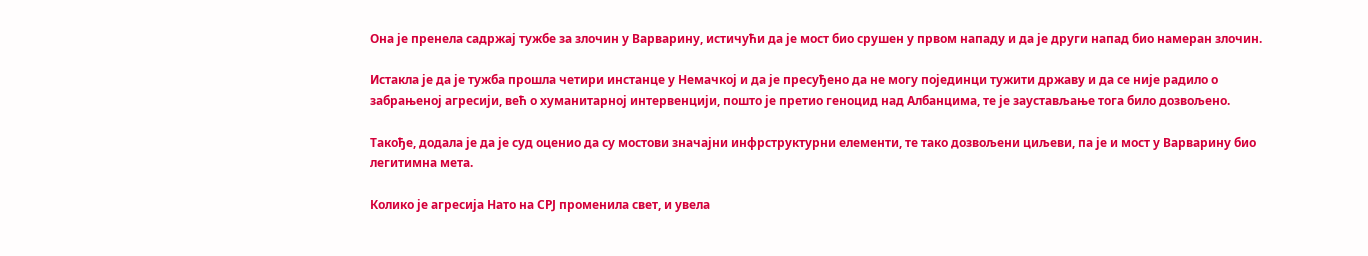Она је пренела садржај тужбе за злочин у Варварину, истичући да је мост био срушен у првом нападу и да је други напад био намеран злочин.

Истакла је да је тужба прошла четири инстанце у Немачкој и да је пресуђено да не могу појединци тужити државу и да се није радило о забрањеној агресији, већ о хуманитарној интервенцији, пошто је претио геноцид над Албанцима, те је заустављање тога било дозвољено.

Такође, додала је да је суд оценио да су мостови значајни инфрструктурни елементи, те тако дозвољени циљеви, па је и мост у Варварину био легитимна мета.

Колико је агресија Нато на СРЈ променила свет, и увела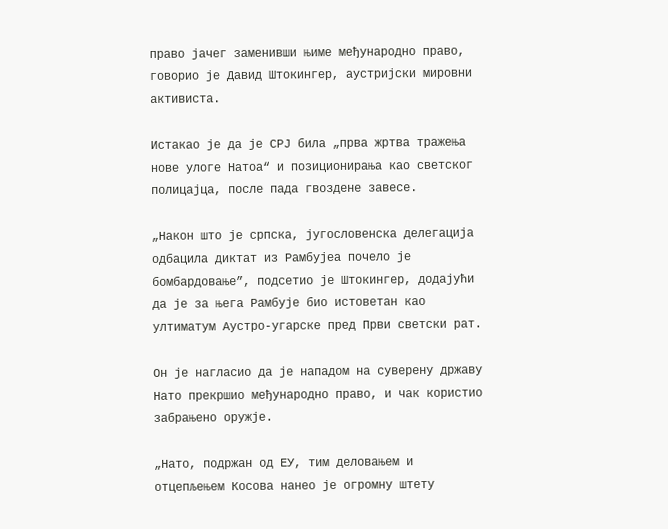право јачег заменивши њиме међународно право, говорио је Давид Штокингер, аустријски мировни активиста.

Истакао је да је СРЈ била „прва жртва тражења нове улоге Натоа“ и позиционирања као светског полицајца, после пада гвоздене завесе.

„Након што је српска, југословенска делегација одбацила диктат из Рамбујеа почело је бомбардовање”, подсетио је Штокингер, додајући да је за њега Рамбује био истоветан као ултиматум Аустро-угарске пред Први светски рат.

Он је нагласио да је нападом на суверену државу Нато прекршио међународно право, и чак користио забрањено оружје.

„Нато, подржан од ЕУ, тим деловањем и отцепљењем Косова нанео је огромну штету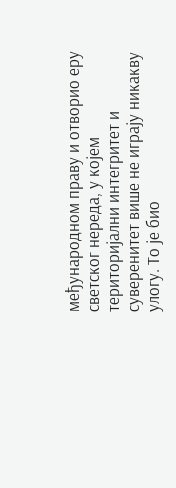међународном праву и отворио еру светског нереда, у којем територијални интегритет и суверенитет више не играју никакву улогу. То је био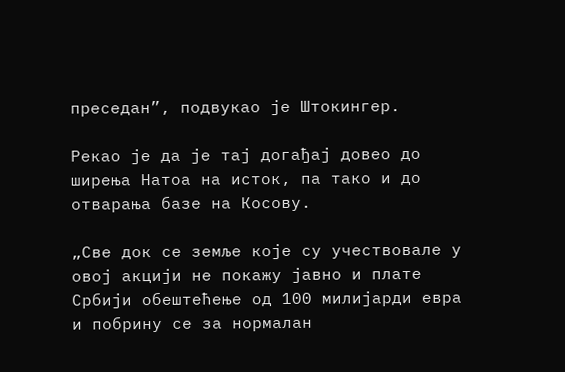преседан”, подвукао је Штокингер.

Рекао је да је тај догађај довео до ширења Натоа на исток, па тако и до отварања базе на Косову.

„Све док се земље које су учествовале у овој акцији не покажу јавно и плате Србији обештећење од 100 милијарди евра и побрину се за нормалан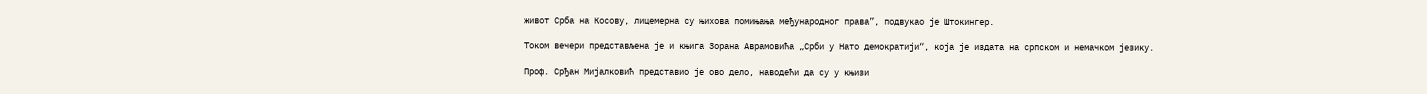живот Срба на Косову, лицемерна су њихова помињања међународног права”, подвукао је Штокингер.

Током вечери представљена је и књига Зорана Аврамовића „Срби у Нато демократији“, која је издата на српском и немачком језику.

Проф. Срђан Мијалковић представио је ово дело, наводећи да су у књизи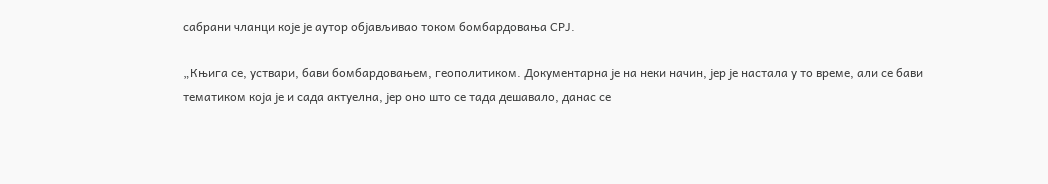сабрани чланци које је аутор објављивао током бомбардовања СРЈ.

„Књига се, уствари, бави бомбардовањем, геополитиком. Документарна је на неки начин, јер је настала у то време, али се бави тематиком која је и сада актуелна, јер оно што се тада дешавало, данас се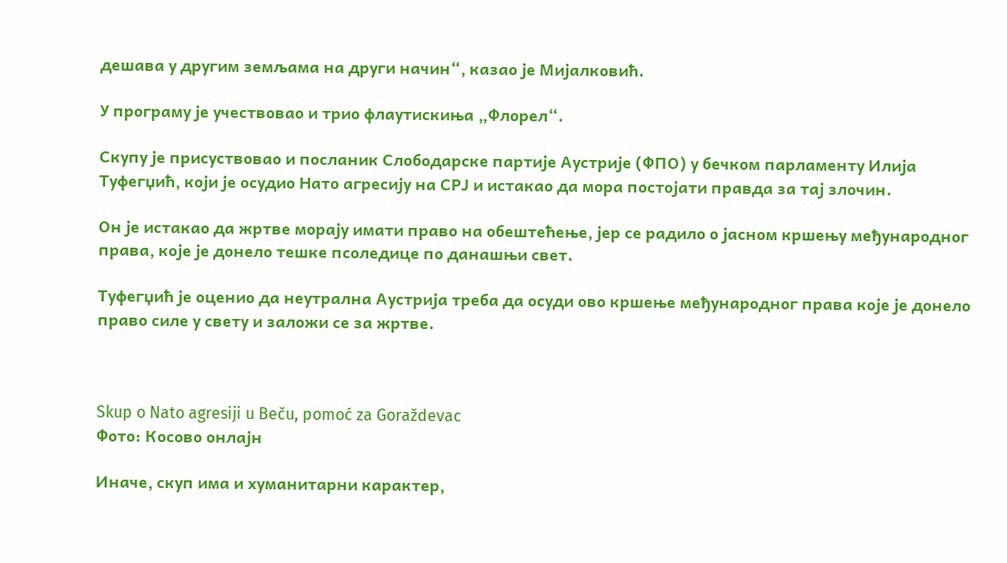дешава у другим земљама на други начин“, казао је Мијалковић.

У програму је учествовао и трио флаутискиња „Флорел“.

Скупу је присуствовао и посланик Слободарске партије Аустрије (ФПО) у бечком парламенту Илија Туфегџић, који је осудио Нато агресију на СРЈ и истакао да мора постојати правда за тај злочин.

Он је истакао да жртве морају имати право на обештећење, јер се радило о јасном кршењу међународног права, које је донело тешке псоледице по данашњи свет.

Туфегџић је оценио да неутрална Аустрија треба да осуди ово кршење међународног права које је донело право силе у свету и заложи се за жртве.



Skup o Nato agresiji u Beču, pomoć za Goraždevac
Фото: Косово онлајн

Иначе, скуп има и хуманитарни карактер,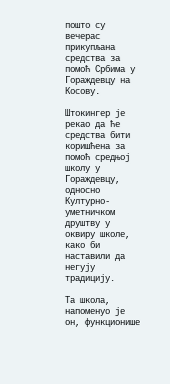пошто су вечерас прикупљана средства за помоћ Србима у Гораждевцу на Косову.

Штокингер је рекао да ће средства бити коришћена за помоћ средњој школу у Гораждевцу, односно Културно-уметничком друштву у оквиру школе, како би наставили да негују традицију.

Та школа, напоменуо је он, функционише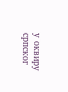у оквиру српског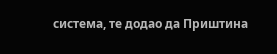система, те додао да Приштина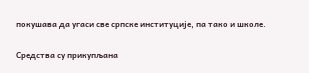покушава да угаси све српске институције, па тако и школе.

Средства су прикупљана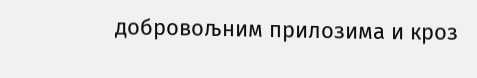добровољним прилозима и кроз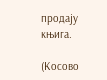продају књига.

(Косово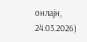онлајн, 24.03.2026)